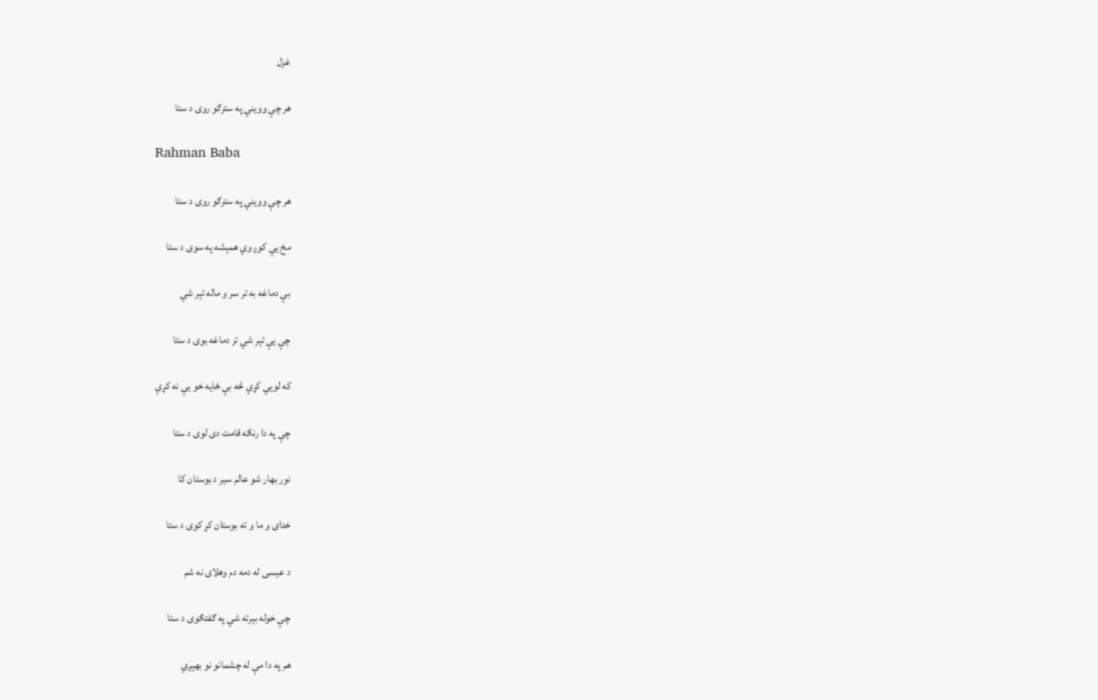غزل

هر چې وویني په سترګو روی د ستا

Rahman Baba

هر چې وویني په سترګو روی د ستا

مخ یې کوږ وي همېشه په سوی د ستا

بې دماغه به تر سر و ماله تېر شي

چې یې تېر شي تر دماغه بوی د ستا

که لويي کړې څه بې ځایه خو یې نه کړې

چې په دا رنګه قامت دی لوی د ستا

نور بهار شو عالم سیر د بوستان کا

خدای و ما و ته بوستان کړ کوی د ستا

د عیسی له دمه دم وهلای نه شم

چې خوله بېرته شي په ګفتګوی د ستا

هم په دا مې له چشمانو نو بهېږي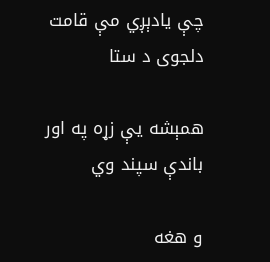چې یادېږي مې قامت دلجوی د ستا

همېشه یې زړه په اور باندې سپند وي

و هغه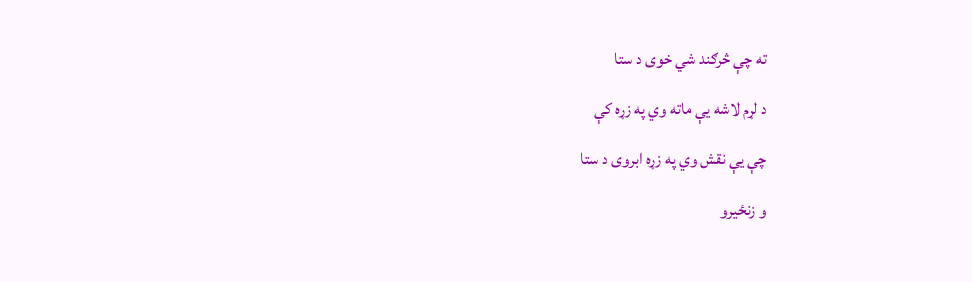ته چې څرګند شي خوی د ستا

د لړم لاشه یې ماته وي په زړه کې

چې یې نقش وي په زړه ابروی د ستا

و زنځیرو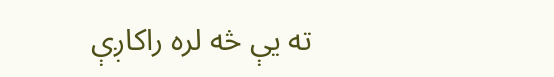ته یې څه لره راکاږې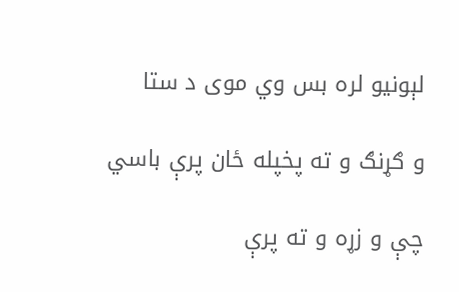لېونیو لره بس وي موی د ستا

و ګړنګ و ته پخپله ځان پرې باسي

چې و زړه و ته پرې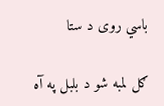باسي روی د ستا

ګل لمبه شو د بلبل په آه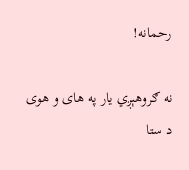رحمانه!

نه ګروهېږي یار په های و هوی د ستا